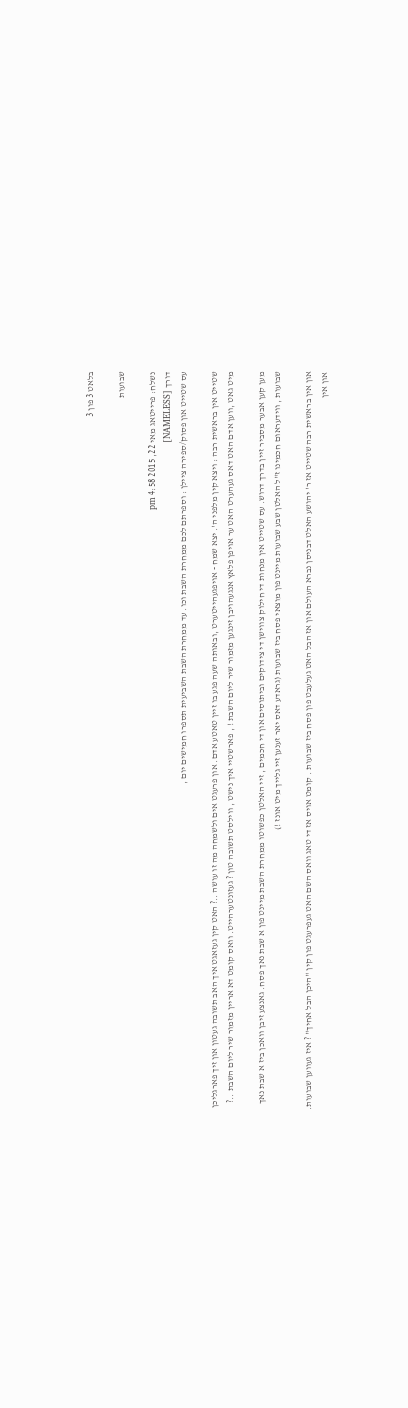בלאט 3 פון 3

שבועות

נשלח: פרייטאג מאי 22, 2015 4:58 pm
דורך [NAMELESS]
עס שטייט און פסוק/ספירה ציילן : וספרתם לכם ממחרת השבת וכו. עד ממחרת השבת השביעית תספרו חמישים יום ,

שטייט אין בראשית רבה : ויצא קין מלפני ה'. יצא שמח - אויפגעהייטערט ,ובאותה שעה פגע בו זיין טאטע אדם. און פרעגט אים ולשמחה מה זו עושה ..? האט קין געזאגט איך האב תשובה געטון און זיך פארגליכן מיט גאט ,ווען אדם האט דאס געהערט האט ער אויפן פלאץ אנגעהויבן זינגען מזמור שיר ליום השבת ! , פארשטיי איך נישט , ווילסט תשובה טון ? געזונטערהייט. וואס קומט דא אריין מזמור שיר ליום השבת ..?

מען קען אבער מסביר זיין בדרך דרוש. עס שטייט אין מנחות די חילוק צווישן די צידוקים וביתוסים און די חכמים , זיי האלטן כפשוטו ממחרת השבת מיינט פון א שבת נאך פסח. גאנצע זיבן וואכן ביז א שבת נאך שבועות , ווידעראום חכמינו ז"ל האלטן שבע שבועות מיינט פון מוצאי פסח ביז שבועות (גראדע דאס יאר זענען זיי גלייך מיט אונז !)

און אין בראשית רבה שטייט אז ר' יהושע האלט דבניסן נברא העולם און אז הבל האט געלעבט פון פסח ביז שבועות . קומט אויס אז די טאג וואס השם האט געפרעגט פון קין "היכן הבל אחיך" ? איז געווען שבועות. און אין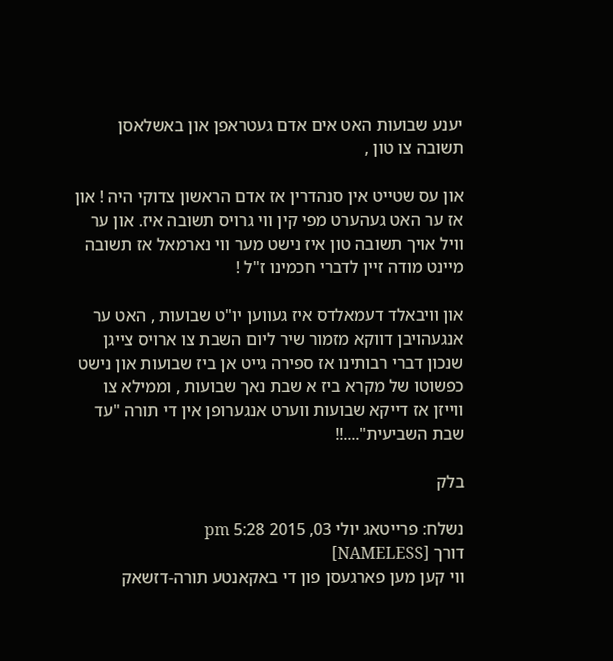יענע שבועות האט אים אדם געטראפן און באשלאסן תשובה צו טון ,

און עס שטייט אין סנהדרין אז אדם הראשון צדוקי היה ! און אז ער האט געהערט מפי קין ווי גרויס תשובה איז. און ער וויל אויך תשובה טון איז נישט מער ווי נארמאל אז תשובה מיינט מודה זיין לדברי חכמינו ז"ל !

און וויבאלד דעמאלדס איז געווען יו"ט שבועות , האט ער אנגעהויבן דווקא מזמור שיר ליום השבת צו ארויס צייגן שנכון דברי רבותינו אז ספירה גייט אן ביז שבועות און נישט כפשוטו של מקרא ביז א שבת נאך שבועות , וממילא צו ווייזן אז דייקא שבועות ווערט אנגערופן אין די תורה "עד שבת השביעית"....!!

בלק

נשלח: פרייטאג יולי 03, 2015 5:28 pm
דורך [NAMELESS]
ווי קען מען פארגעסן פון די באקאנטע תורה-דזשאק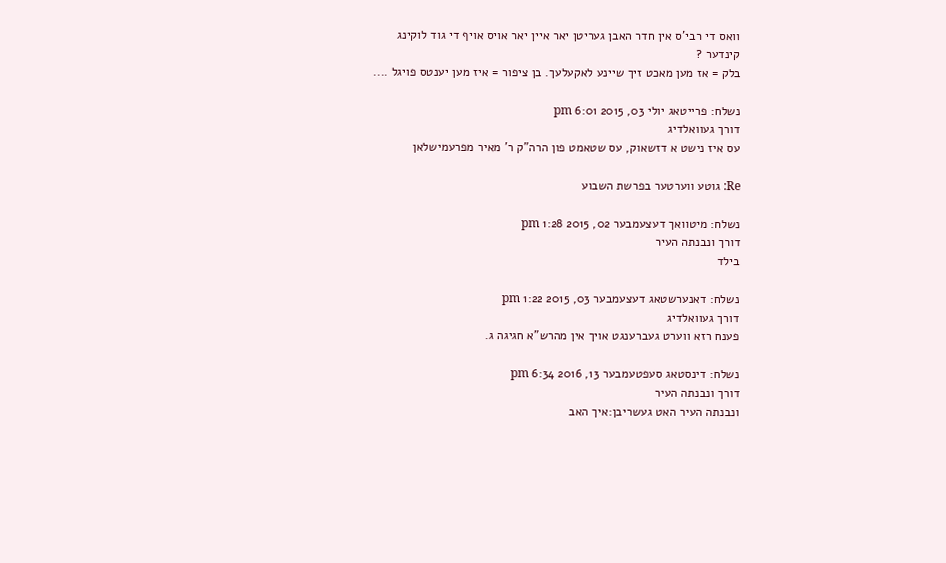וואס די רבי'ס אין חדר האבן געריטן יאר איין יאר אויס אויף די גוד לוקינג קינדער ?
בלק = אז מען מאכט זיך שיינע לאקעלעך. בן ציפור = איז מען יענטס פויגל ....

נשלח: פרייטאג יולי 03, 2015 6:01 pm
דורך געוואלדיג
עס איז נישט א דזשאוק, עס שטאמט פון הרה"ק ר' מאיר מפרעמישלאן

Re: גוטע ווערטער בפרשת השבוע

נשלח: מיטוואך דעצעמבער 02, 2015 1:28 pm
דורך ונבנתה העיר
בילד

נשלח: דאנערשטאג דעצעמבער 03, 2015 1:22 pm
דורך געוואלדיג
פענח רזא ווערט געברענגט אויך אין מהרש"א חגיגה ג.

נשלח: דינסטאג סעפטעמבער 13, 2016 6:34 pm
דורך ונבנתה העיר
ונבנתה העיר האט געשריבן:איך האב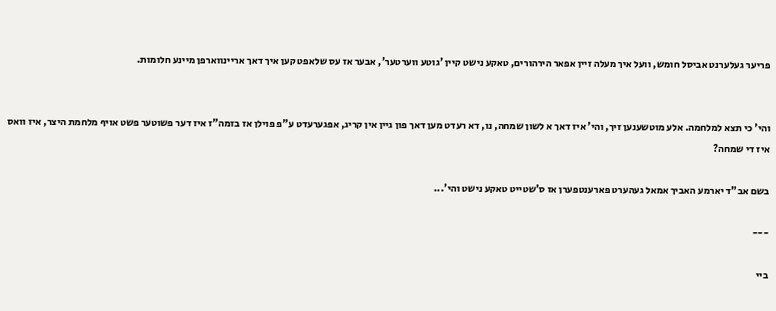פריער געלערנט אביסל חומש, וועל איך מעלה זיין אפאר הירהורים, טאקע נישט קיין 'גוטע ווערטער', אבער אז עס שלאפט קען איך דאך אריינווארפן מיינע חלומות.


והי' כי תצא למלחמה. אלע מוטשענען זיך, והי' איז דאך א לשון שמחה, נו, דא רעדט מען דאך פון גיין אין קריג, אפגערעדט ע"פ פוילן אז בזמה"ז איז דער פשוטער פשט אויף מלחמת היצר, איז וואס איז די שמחה?

בשם אב"ד יארמע האביך אמאל געהערט פארענטפערן אז ס'שטייט טאקע נישט והי'...

---

ביי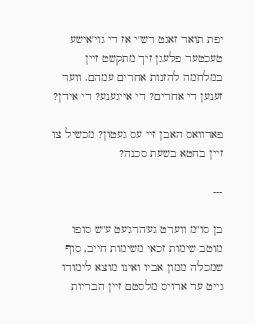יפת תואר זאגט רש"י אז די גוי'אישע טעכטער פלעגן זיך מתקשט זיין במלחמה להזנות אחרים עמהם. ווער זענען די אחרים? די אייגענע? די אידן?

פארוואס האבן זיי עס געטון? מכשיל צו זיין בחטא בשעת סכנה?

---

בן סו"מ ווערט גע'הרג'עט ע"ש סופו מוטב שימות זכאי משימות חייב, סוף שמכלה ממון אביו ואינו מוצא לימודו גייט ער ארויס מלסטם זיין הבריות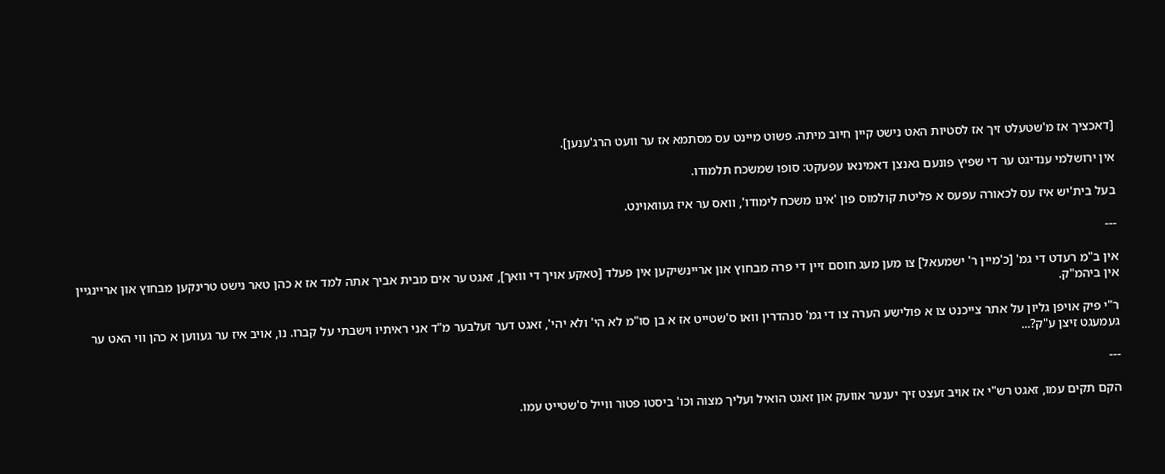[דאכציך אז מ'שטעלט זיך אז לסטיות האט נישט קיין חיוב מיתה. פשוט מיינט עס מסתמא אז ער וועט הרג'ענען].

אין ירושלמי ענדיגט ער די שפיץ פונעם גאנצן דאמינאו עפעקט: סופו שמשכח תלמודו.

בעל בית'יש איז עס לכאורה עפעס א פליטת קולמוס פון 'אינו משכח לימודו', וואס ער איז געוואוינט.

---

אין ב"מ רעדט די גמ' [כ'מיין ר' ישמעאל] צו מען מעג חוסם זיין די פרה מבחוץ און אריינשיקען אין פעלד [טאקע אויך די וואך], זאגט ער אים מבית אביך אתה למד אז א כהן טאר נישט טרינקען מבחוץ און אריינגיין אין ביהמ"ק.

ר"י פיק אויפן גליון על אתר צייכנט צו א פולישע הערה צו די גמ' סנהדרין וואו ס'שטייט אז א בן סו"מ לא הי' ולא יהי', זאגט דער זעלבער מ"ד אני ראיתיו וישבתי על קברו. נו, אויב איז ער געווען א כהן ווי האט ער געמעגט זיצן ע"ק?...

---

הקם תקים עמו, זאגט רש"י אז אויב זעצט זיך יענער אוועק און זאגט הואיל ועליך מצוה וכו' ביסטו פטור ווייל ס'שטייט עמו.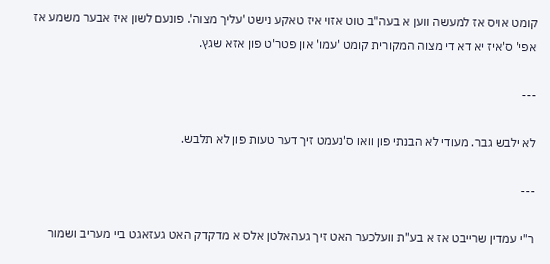קומט אויס אז למעשה ווען א בעה"ב טוט אזוי איז טאקע נישט 'עליך מצוה'. פונעם לשון איז אבער משמע אז אפי' ס'איז יא דא די מצוה המקורית קומט 'עמו' און פטר'ט פון אזא שגץ.

---

לא ילבש גבר. מעודי לא הבנתי פון וואו ס'נעמט זיך דער טעות פון לא תלבש.

---

ר"י עמדין שרייבט אז א בע"ת וועלכער האט זיך געהאלטן אלס א מדקדק האט געזאגט ביי מעריב ושמור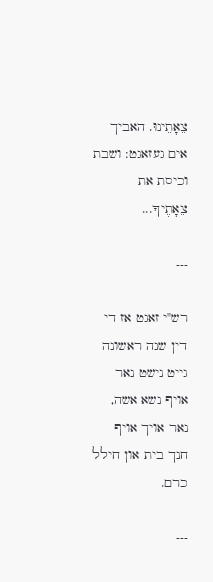צֵאָתֵינוּ. האביך אים געזאגט: ושבת וכיסת את צֵאָתֶיךָ...

---

רש"י זאגט אז די דין שנה ראשונה גייט נישט נאר אויף נשא אשה, נאר אויך אויף חנך בית און חילל כרם.

---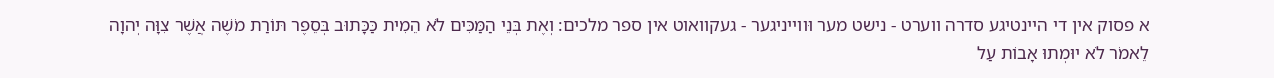א פסוק אין די היינטיגע סדרה ווערט - נישט מער וּווייניגער - געקוואוט אין ספר מלכים: וְאֶת בְּנֵי הַמַּכִּים לֹא הֵמִית כַּכָּתוּב בְּסֵפֶר תּוֹרַת מֹשֶׁה אֲשֶׁר צִוָּה יְהוָה לֵאמֹר לֹא יוּמְתוּ אָבוֹת עַל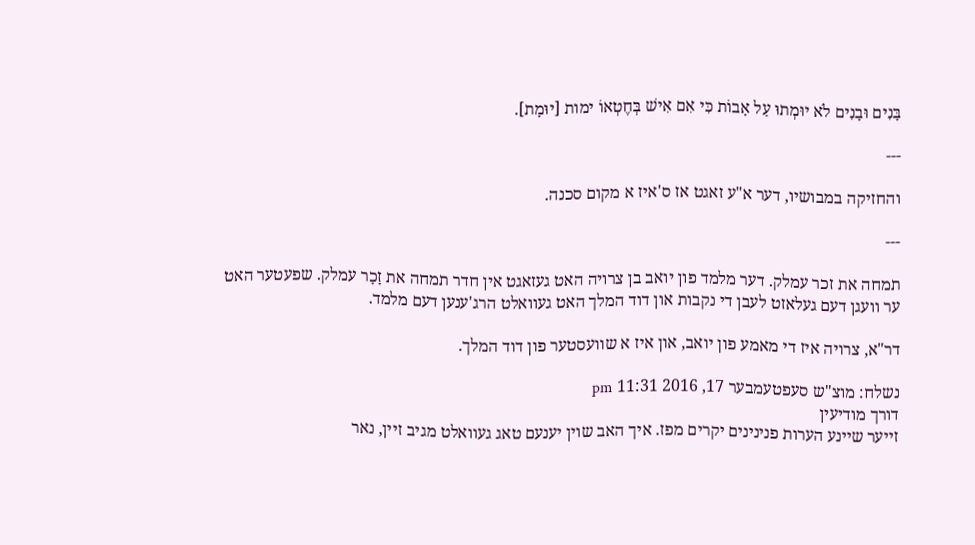בָּנִים וּבָנִים לֹא יוּמְתוּ עַל אָבוֹת כִּי אִם אִישׁ בְּחֶטְאוֹ ימות [יוּמָת].

---

והחזיקה במבושיו, דער א"ע זאגט אז ס'איז א מקום סכנה.

---

תמחה את זכר עמלק. דער מלמד פון יואב בן צרויה האט געזאגט אין חדר תמחה את זָכָר עמלק. שפעטער האט ער וועגן דעם געלאזט לעבן די נקבות און דוד המלך האט געוואלט הרג'ענען דעם מלמד.

דר"א, צרויה איז די מאמע פון יואב, און איז א שוועסטער פון דוד המלך.

נשלח: מוצ"ש סעפטעמבער 17, 2016 11:31 pm
דורך מודיעין
זייער שיינע הערות פנינינים יקרים מפז. איך האב שוין יענעם טאג געוואלט מגיב זיין, נאר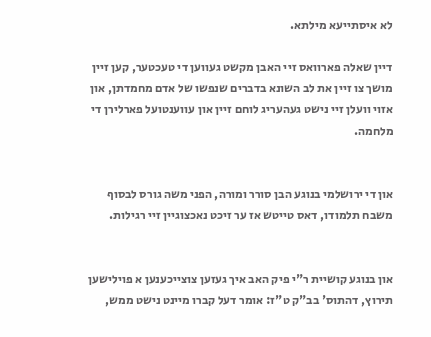לא איסתייעא מילתא.

דיין שאלה פארוואס זיי האבן מקשט געווען די טעכטער, קען זיין מושך צו זיין את לב השונא בדברים שנפשו של אדם מחמדתן, און אזוי וועלן זיי נישט געהעריג לוחם זיין און עווענטועל פארלירן די מלחמה.


און די ירושלמי בנוגע הבן סורר ומורה, הפני משה גורס לבסוף משבח תלמודו, דאס טייטש אז ער זיכט נאכצוגיין זיי רגילות.


און בנוגע קושיית ר"י פיק האב איך געזען צוצייכענען א פוילישען תירוץ, דהתוס' בב"ק ט"ז: אומר דעל קברו מיינט נישט ממש,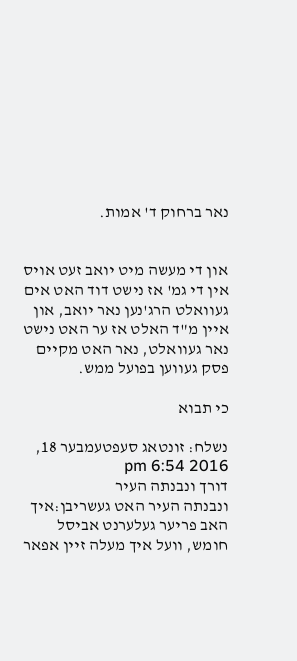נאר ברחוק ד' אמות.


און די מעשה מיט יואב זעט אויס אין די גמ' אז נישט דוד האט אים געוואלט הרג'נען נאר יואב, און איין מ"ד האלט אז ער האט נישט נאר געוואלט, נאר האט מקיים פסק געווען בפועל ממש.

כי תבוא

נשלח: זונטאג סעפטעמבער 18, 2016 6:54 pm
דורך ונבנתה העיר
ונבנתה העיר האט געשריבן:איך האב פריער געלערנט אביסל חומש, וועל איך מעלה זיין אפאר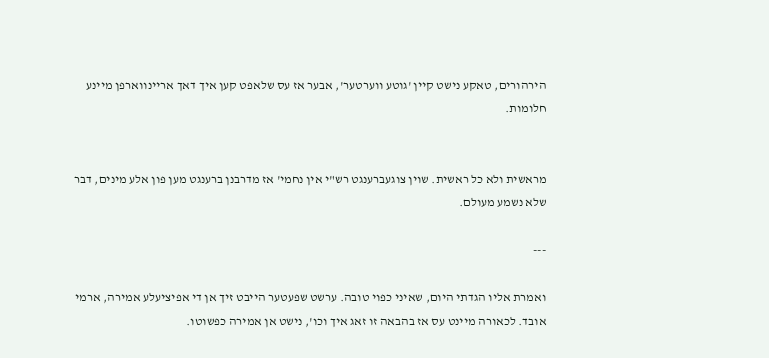הירהורים, טאקע נישט קיין 'גוטע ווערטער', אבער אז עס שלאפט קען איך דאך אריינווארפן מיינע חלומות.


מראשית ולא כל ראשית. שוין צוגעברענגט רש"י אין נחמי' אז מדרבנן ברענגט מען פון אלע מינים, דבר שלא נשמע מעולם.

---

ואמרת אליו הגדתי היום, שאיני כפוי טובה. ערשט שפעטער הייבט זיך אן די אפיציעלע אמירה, ארמי אובד. לכאורה מיינט עס אז בהבאה זו זאג איך וכו', נישט אן אמירה כפשוטו.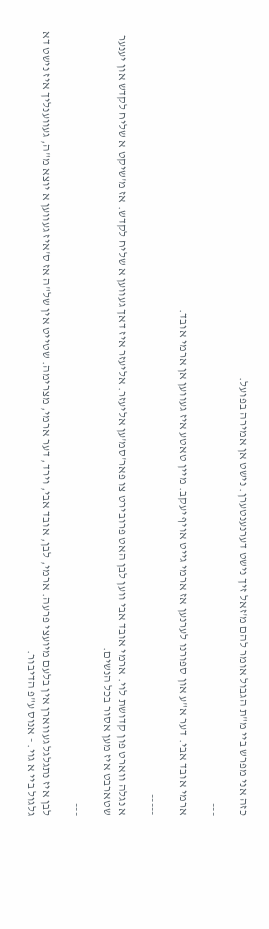כזה אני מפרש ביי מ"ת הגבול אומר להם מ'זאל זיך נישט דערנענטערן. נישט אן אמירה בפועל.

---

ארמי אובד אבי. דער א"ע און ספורנו לערנען אז ארמי גייט אויף יעקב. מיין טאטע איז געווען אן ארמי אובד.

-----

א נגלה ווארט פון קדושת לוי. ארמי אובד אבי ווען לבן האט פרובירט צו פאר'סמ'ען אליעזר. אליעזר איז דאך געווען א שליח לקדש. אז מ'שיקט א שליח לקדש און יענער שטארבט איז מען אסור בכל הנשים.

---

לבן איז נתגלגל געווארן אין בלעם מיועצי פרעה. ארמי, לבן, אובד אבי, וירד, דער ארמי, מצרימה. שטייט אין של"ה אז ס'איז געווען א יוצא מ"ה, געווענליך איז נישט דא גלגול ביי א גוי. - אנוס ע"פ הדיבור.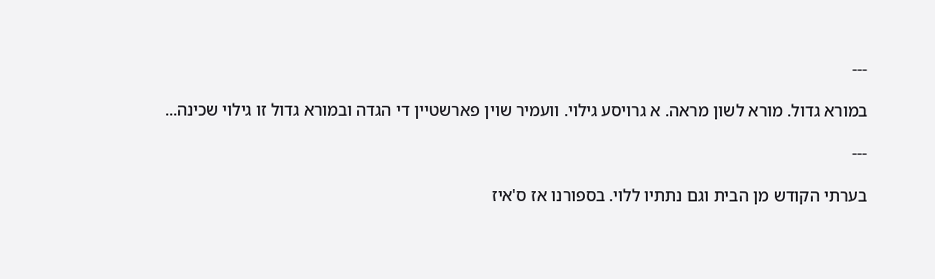---

במורא גדול. מורא לשון מראה. א גרויסע גילוי. וועמיר שוין פארשטיין די הגדה ובמורא גדול זו גילוי שכינה...

---

בערתי הקודש מן הבית וגם נתתיו ללוי. בספורנו אז ס'איז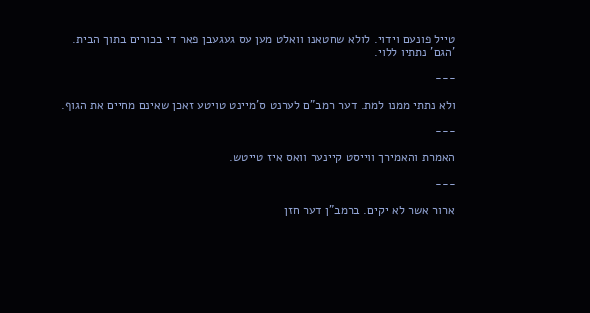טייל פונעם וידוי. לולא שחטאנו וואלט מען עס געגעבן פאר די בכורים בתוך הבית. 'הגם' נתתיו ללוי.

---

ולא נתתי ממנו למת. דער רמב"ם לערנט ס'מיינט טויטע זאכן שאינם מחיים את הגוף.

---

האמרת והאמירך ווייסט קיינער וואס איז טייטש.

---

ארור אשר לא יקים. ברמב"ן דער חזן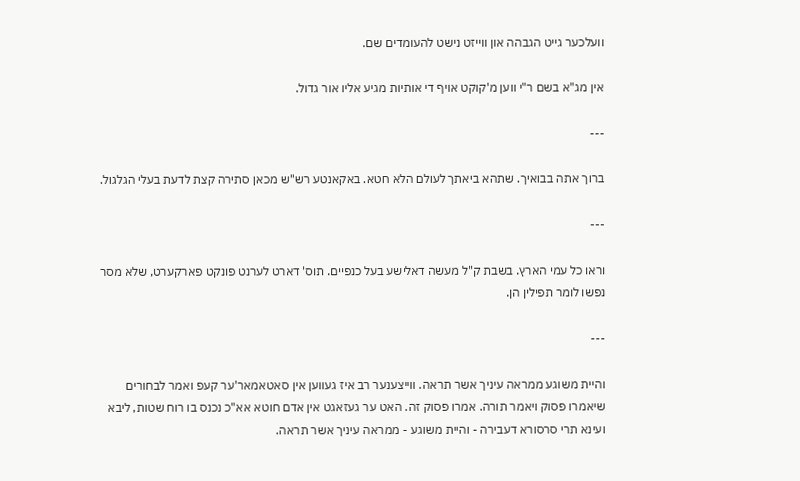וועלכער גייט הגבהה און ווייזט נישט להעומדים שם.

אין מג"א בשם ר"י ווען מ'קוקט אויף די אותיות מגיע אליו אור גדול.

---

ברוך אתה בבואיך. שתהא ביאתך לעולם הלא חטא. באקאנטע רש"ש מכאן סתירה קצת לדעת בעלי הגלגול.

---

וראו כל עמי הארץ. בשבת ק"ל מעשה דאלישע בעל כנפיים. תוס' דארט לערנט פונקט פארקערט, שלא מסר נפשו לומר תפילין הן.

---

והיית משוגע ממראה עיניך אשר תראה. ווייצענער רב איז געווען אין סאטאמאר'ער קעפ ואמר לבחורים שיאמרו פסוק ויאמר תורה. אמרו פסוק זה. האט ער געזאגט אין אדם חוטא אא"כ נכנס בו רוח שטות, ליבא ועינא תרי סרסורא דעבירה - והיית משוגע - ממראה עיניך אשר תראה.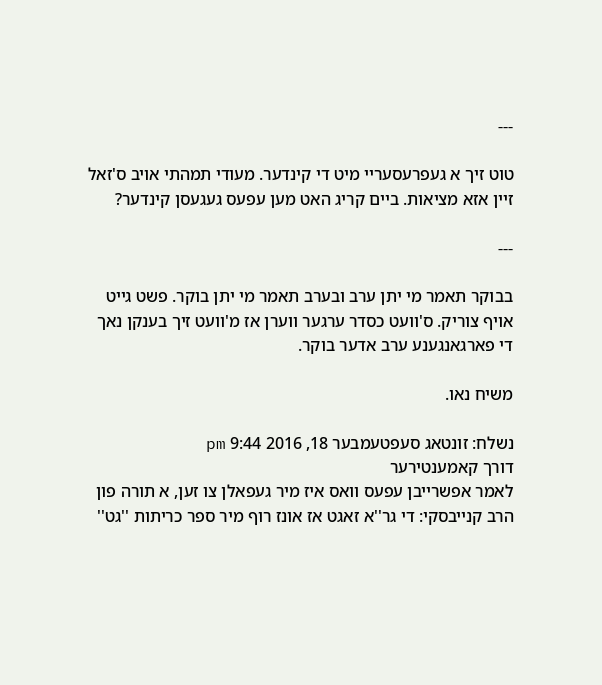---

טוט זיך א געפרעסעריי מיט די קינדער. מעודי תמהתי אויב ס'זאל זיין אזא מציאות. ביים קריג האט מען עפעס געגעסן קינדער?

---

בבוקר תאמר מי יתן ערב ובערב תאמר מי יתן בוקר. פשט גייט אויף צוריק. ס'וועט כסדר ערגער ווערן אז מ'וועט זיך בענקן נאך די פארגאנגענע ערב אדער בוקר.

משיח נאו.

נשלח: זונטאג סעפטעמבער 18, 2016 9:44 pm
דורך קאמענטירער
לאמר אפשרייבן עפעס וואס איז מיר געפאלן צו זען, א תורה פון הרב קנייבסקי: די גר''א זאגט אז אונז רוף מיר ספר כריתות ''גט''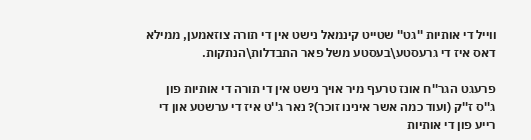ווייל די אותיות ''גט'' שטייט קינמאל נישט אין די תורה צוזאמען, ממילא דאס איז די גרעסטע\בעסטע משל פאר התבדלות\הנתקות.

פרעגט הגר''ח אונז טרעף מיר אויך נישט אין די תורה די אותיות פון ג''ס ז''ק (ועוד כמה אשר אינינו זוכר)? נאר ג''ט איז די ערשטע און די רייע פון די אותיות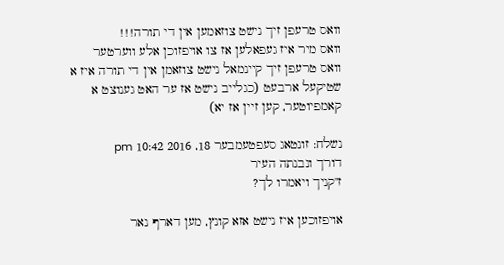וואס טרעפן זיך נישט צוזאמען אין די תורה!!!
וואס מיר איז געפאלען אז צו אויפזוכן אלע ווערטער וואס טרעפן זיך קיינמאל נישט צוזאמן אין די תורה איז א שטיקעל ארבעט (כגלייב נישט אז ער האט גענוצט א קאמפיוטער, קען זיין אז יא)

נשלח: זונטאג סעפטעמבער 18, 2016 10:42 pm
דורך ונבנתה העיר
ז"קניך ויאמרו לך?

אויפזוכען איז נישט אזא קונץ, מען דארף נאר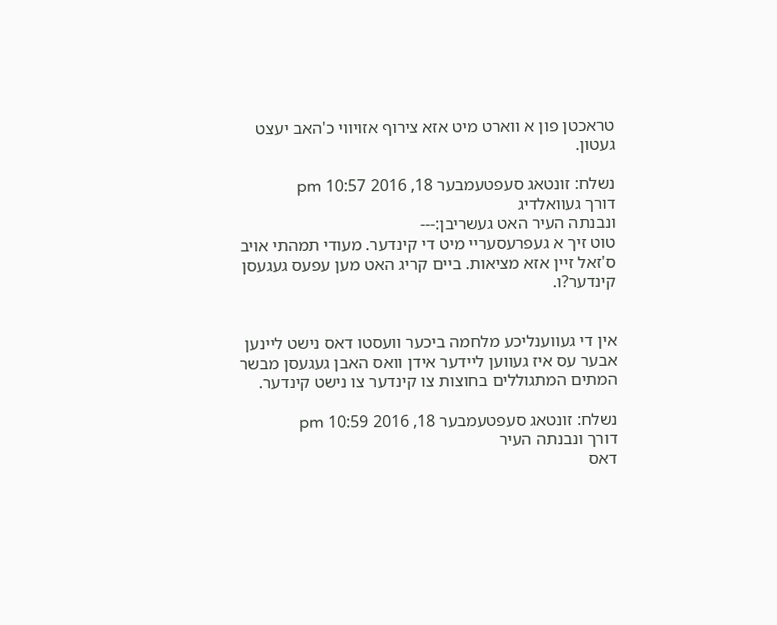טראכטן פון א ווארט מיט אזא צירוף אזויווי כ'האב יעצט געטון.

נשלח: זונטאג סעפטעמבער 18, 2016 10:57 pm
דורך געוואלדיג
ונבנתה העיר האט געשריבן:---
טוט זיך א געפרעסעריי מיט די קינדער. מעודי תמהתי אויב ס'זאל זיין אזא מציאות. ביים קריג האט מען עפעס געגעסן קינדער?ו.


אין די געווענליכע מלחמה ביכער וועסטו דאס נישט ליינען אבער עס איז געווען ליידער אידן וואס האבן געגעסן מבשר המתים המתגוללים בחוצות צו קינדער צו נישט קינדער.

נשלח: זונטאג סעפטעמבער 18, 2016 10:59 pm
דורך ונבנתה העיר
דאס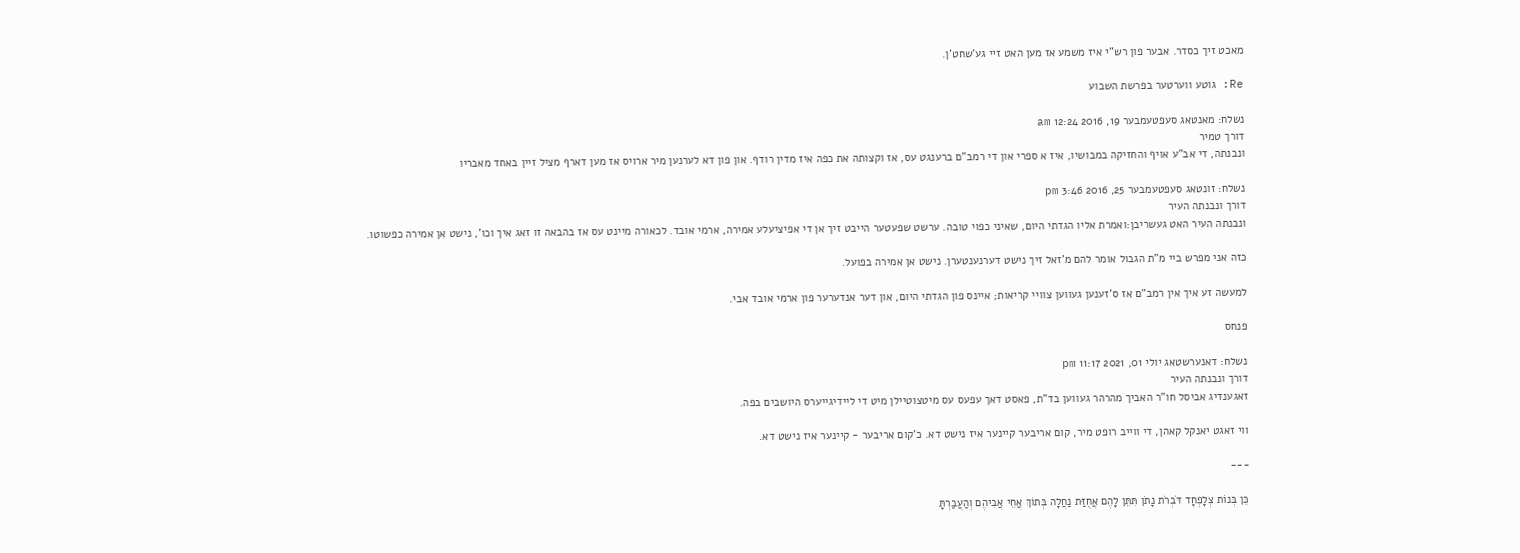מאכט זיך כסדר. אבער פון רש"י איז משמע אז מען האט זיי גע'שחט'ן.

Re: גוטע ווערטער בפרשת השבוע

נשלח: מאנטאג סעפטעמבער 19, 2016 12:24 am
דורך טמיר
ונבנתה, די אב"ע אויף והחזיקה במבושיו, איז א ספרי און די רמב"ם ברענגט עס, אז וקצותה את כפה איז מדין רודף. און פון דא לערנען מיר ארויס אז מען דארף מציל זיין באחד מאבריו

נשלח: זונטאג סעפטעמבער 25, 2016 3:46 pm
דורך ונבנתה העיר
ונבנתה העיר האט געשריבן:ואמרת אליו הגדתי היום, שאיני כפוי טובה. ערשט שפעטער הייבט זיך אן די אפיציעלע אמירה, ארמי אובד. לכאורה מיינט עס אז בהבאה זו זאג איך וכו', נישט אן אמירה כפשוטו.

כזה אני מפרש ביי מ"ת הגבול אומר להם מ'זאל זיך נישט דערנענטערן. נישט אן אמירה בפועל.

למעשה זע איך אין רמב"ם אז ס'זענען געווען צוויי קריאות; איינס פון הגדתי היום, און דער אנדערער פון ארמי אובד אבי.

פנחס

נשלח: דאנערשטאג יולי 01, 2021 11:17 pm
דורך ונבנתה העיר
זאגענדיג אביסל חו"ר האביך מהרהר געווען בד"ת, פאסט דאך עפעס עס מיטצוטיילן מיט די ליידיגייערס היושבים בפה.

ווי זאגט יאנקל קאהן, די ווייב רופט מיר, קום אריבער קיינער איז נישט דא. כ'קום אריבער - קיינער איז נישט דא.

---

כֵּן בְּנוֹת צְלָפְחָד דֹּבְרֹת נָתֹן תִּתֵּן לָהֶם אֲחֻזַּת נַחֲלָה בְּתוֹךְ אֲחֵי אֲבִיהֶם וְהַעֲבַרְתָּ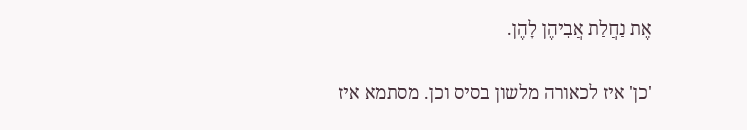אֶת נַחֲלַת אֲבִיהֶן לָהֶן.

'כן' איז לכאורה מלשון בסיס וכן. מסתמא איז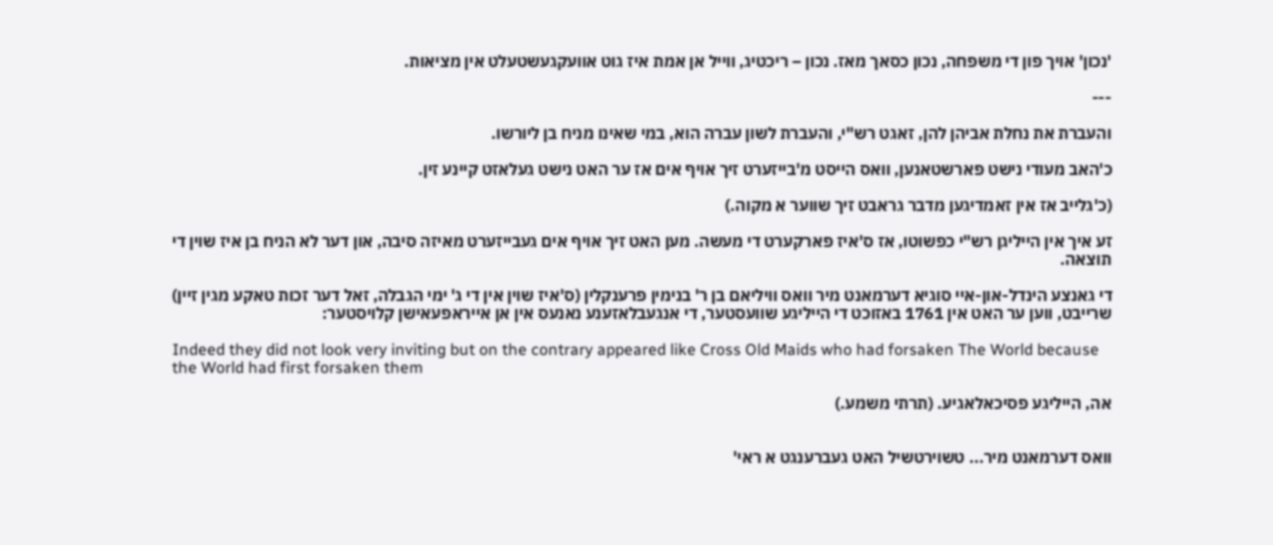'נכון' אויך פון די משפחה, נכון כסאך מאז. נכון – ריכטיג, ווייל אן אמת איז גוט אוועקגעשטעלט אין מציאות.

---

והעברת את נחלת אביהן להן, זאגט רש"י, והעברת לשון עברה הוא, במי שאינו מניח בן ליורשו.

כ'האב מעודי נישט פארשטאנען, וואס הייסט מ'בייזערט זיך אויף אים אז ער האט נישט געלאזט קיינע זין.

(כ'גלייב אז אין זאמדיגען מדבר גראבט זיך שווער א מקוה.)

זע איך אין הייליגן רש"י כפשוטו, אז ס'איז פארקערט די מעשה. מען האט זיך אויף אים געבייזערט מאיזה סיבה, און דער לא הניח בן איז שוין די תוצאה.

די גאנצע הינדל-און-איי סוגיא דערמאנט מיר וואס וויליאם בן ר' בנימין פרענקלין (ס'איז שוין אין די ג' ימי הגבלה, זאל דער זכות טאקע מגין זיין) שרייבט, ווען ער האט אין 1761 באזוכט די הייליגע שוועסטער, די אנגעבלאזענע נאנעס אין אן אייראפעאישן קלויסטער:

Indeed they did not look very inviting but on the contrary appeared like Cross Old Maids who had forsaken The World because the World had first forsaken them

אה, הייליגע פסיכאלאגיע. (תרתי משמע.)


וואס דערמאנט מיר... טשוירטשיל האט געברענגט א ראי'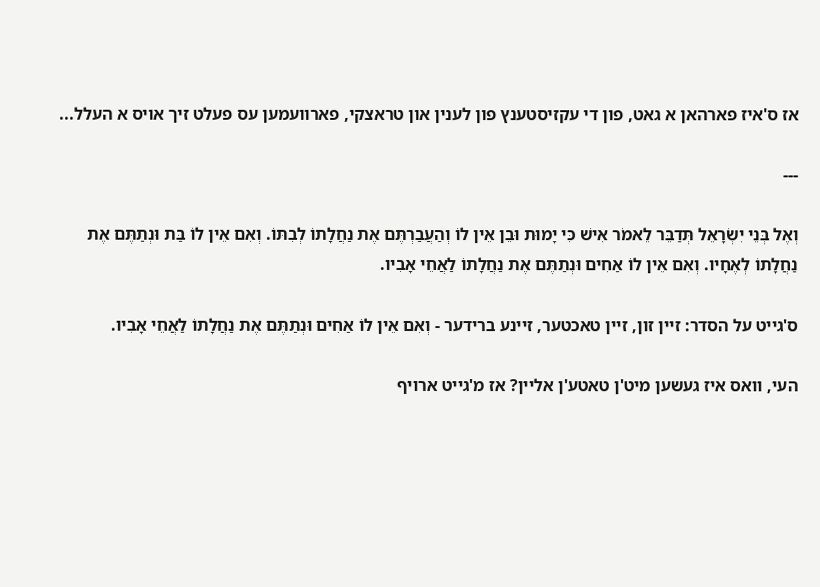אז ס'איז פארהאן א גאט, פון די עקזיסטענץ פון לענין און טראצקי, פארוועמען עס פעלט זיך אויס א העלל...

---

וְאֶל בְּנֵי יִשְׂרָאֵל תְּדַבֵּר לֵאמֹר אִישׁ כִּי יָמוּת וּבֵן אֵין לוֹ וְהַעֲבַרְתֶּם אֶת נַחֲלָתוֹ לְבִתּוֹ. וְאִם אֵין לוֹ בַּת וּנְתַתֶּם אֶת נַחֲלָתוֹ לְאֶחָיו. וְאִם אֵין לוֹ אַחִים וּנְתַתֶּם אֶת נַחֲלָתוֹ לַאֲחֵי אָבִיו.

ס'גייט על הסדר: זיין זון, זיין טאכטער, זיינע ברידער - וְאִם אֵין לוֹ אַחִים וּנְתַתֶּם אֶת נַחֲלָתוֹ לַאֲחֵי אָבִיו.

העי, וואס איז געשען מיט'ן טאטע'ן אליין? אז מ'גייט ארויף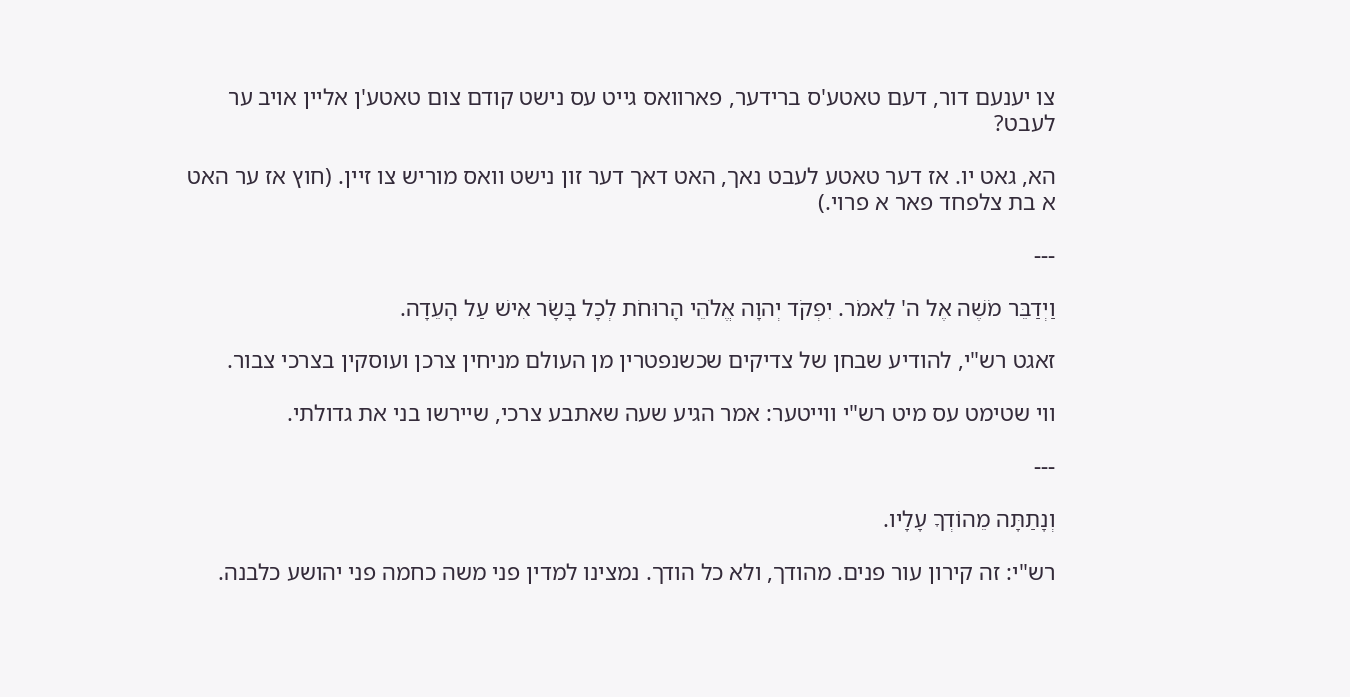צו יענעם דור, דעם טאטע'ס ברידער, פארוואס גייט עס נישט קודם צום טאטע'ן אליין אויב ער לעבט?

הא, גאט יו. אז דער טאטע לעבט נאך, האט דאך דער זון נישט וואס מוריש צו זיין. (חוץ אז ער האט א בת צלפחד פאר א פרוי.)

---

וַיְדַבֵּר מֹשֶׁה אֶל ה' לֵאמֹר. יִפְקֹד יְהוָה אֱלֹהֵי הָרוּחֹת לְכָל בָּשָׂר אִישׁ עַל הָעֵדָה.

זאגט רש"י, להודיע שבחן של צדיקים שכשנפטרין מן העולם מניחין צרכן ועוסקין בצרכי צבור.

ווי שטימט עס מיט רש"י ווייטער: אמר הגיע שעה שאתבע צרכי, שיירשו בני את גדולתי.

---

וְנָתַתָּה מֵהוֹדְךָ עָלָיו.

רש"י: זה קירון עור פנים. מהודך, ולא כל הודך. נמצינו למדין פני משה כחמה פני יהושע כלבנה.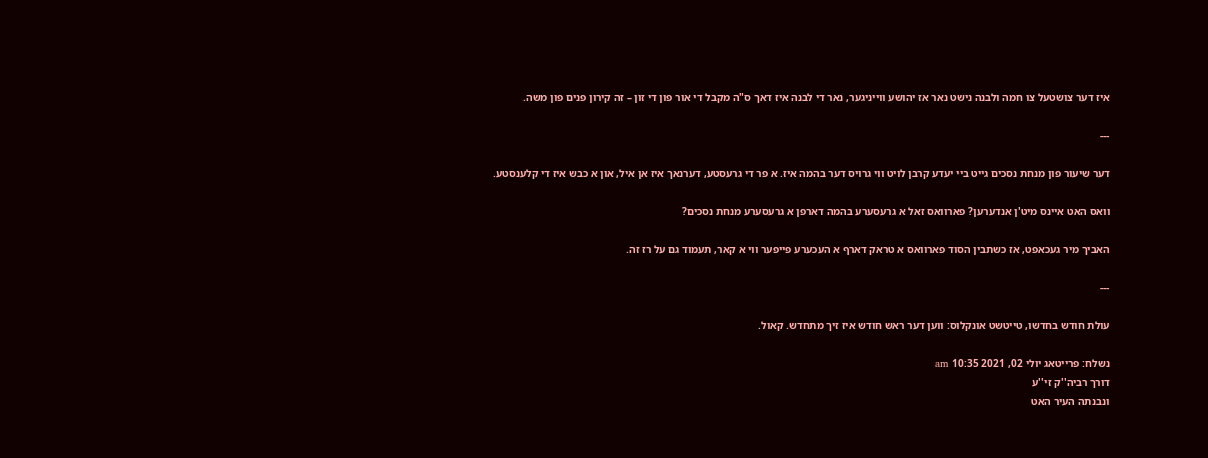איז דער צושטעל צו חמה ולבנה נישט נאר אז יהושע ווייניגער, נאר די לבנה איז דאך ס"ה מקבל די אור פון די זון – זה קירון פנים פון משה.

---

דער שיעור פון מנחת נסכים גייט ביי יעדע קרבן לויט ווי גרויס דער בהמה איז. א פר די גרעסטע, דערנאך איז אן איל, און א כבש איז די קלענסטע.

וואס האט איינס מיט'ן אנדערען? פארוואס זאל א גרעסערע בהמה דארפן א גרעסערע מנחת נסכים?

האביך מיר געכאפט, אז כשתבין הסוד פארוואס א טראק דארף א העכערע פייפער ווי א קאר, תעמוד גם על רז זה.

---

עולת חודש בחדשו, טייטשט אונקלוס: ווען דער ראש חודש איז זיך מתחדש. קאול.

נשלח: פרייטאג יולי 02, 2021 10:35 am
דורך רביה''ק זי''ע
ונבנתה העיר האט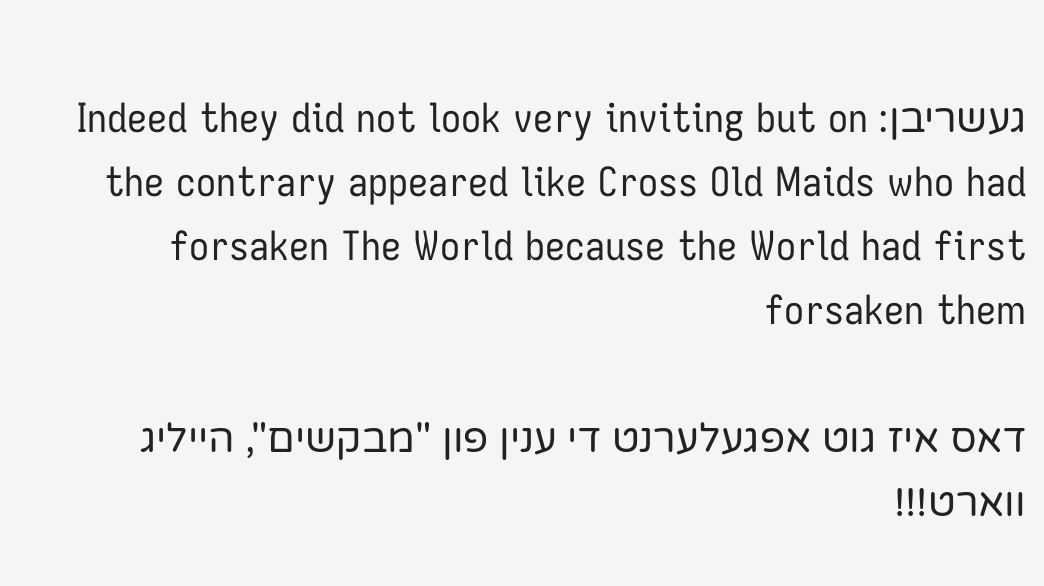געשריבן: Indeed they did not look very inviting but on the contrary appeared like Cross Old Maids who had forsaken The World because the World had first forsaken them

דאס איז גוט אפגעלערנט די ענין פון "מבקשים", הייליג ווארט!!!